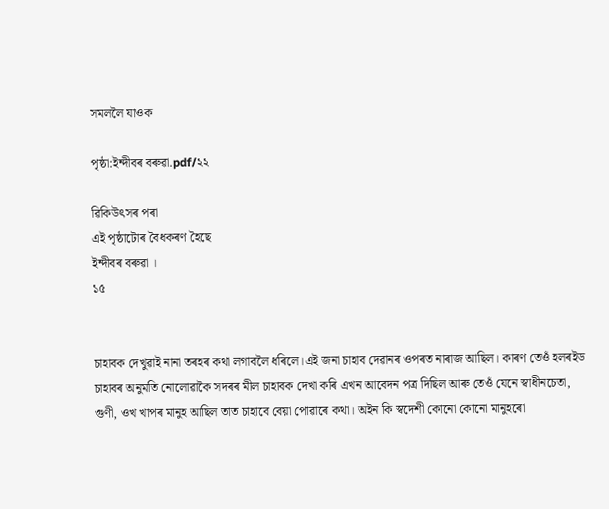সমললৈ যাওক

পৃষ্ঠা:ইন্দীবৰ বৰুৱা.pdf/২২

ৱিকিউৎসৰ পৰা
এই পৃষ্ঠাটোৰ বৈধকৰণ হৈছে
ইন্দীবৰ বৰুৱা ।
১৫


চাহাবক দেখুৱাই নানা তৰহৰ কথা লগাবলৈ ধৰিলে।এই জনা চাহাব দেৱানৰ ওপৰত নাৰাজ আছিল। কাৰণ তেওঁ হলৰইড চাহাবৰ অনুমতি নোলোৱাকৈ সদৰৰ মীল চাহাবক দেখা কৰি এখন আবেদন পত্ৰ দিছিল আৰু তেওঁ যেনে স্বাধীনচেতা, গুণী, ওখ খাপৰ মানুহ আছিল তাত চাহাবে বেয়া পোৱাৰে কথা। অইন কি স্বদেশী কোনো কোনো মানুহৰো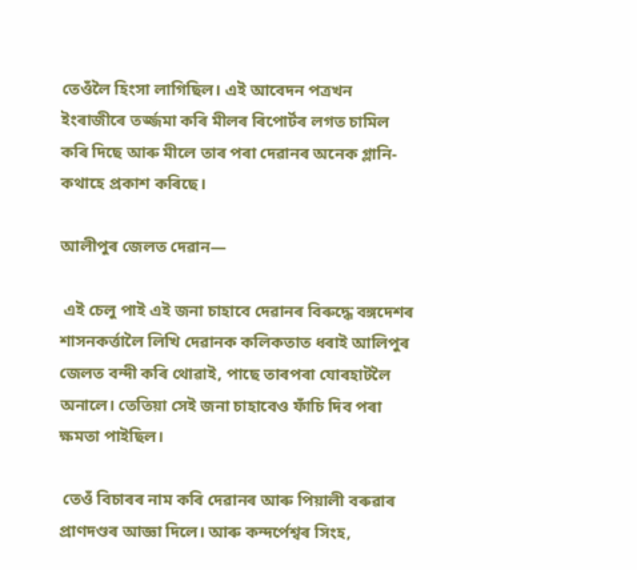তেওঁলৈ হিংসা লাগিছিল। এই আবেদন পত্ৰখন ইংৰাজীৰে তৰ্জ্জমা কৰি মীলৰ ৰিপোৰ্টৰ লগত চামিল কৰি দিছে আৰু মীলে তাৰ পৰা দেৱানৰ অনেক গ্লানি-কথাহে প্ৰকাশ কৰিছে।

আলীপুৰ জেলত দেৱান—

 এই চেলু পাই এই জনা চাহাবে দেৱানৰ বিৰুদ্ধে বঙ্গদেশৰ শাসনকৰ্ত্তালৈ লিখি দেৱানক কলিকতাত ধৰাই আলিপুৰ জেলত বন্দী কৰি থোৱাই, পাছে তাৰপৰা যোৰহাটলৈ অনালে। তেতিয়া সেই জনা চাহাবেও ফাঁচি দিব পৰা ক্ষমতা পাইছিল।

 তেওঁ বিচাৰৰ নাম কৰি দেৱানৰ আৰু পিয়ালী বৰুৱাৰ প্ৰাণদণ্ডৰ আজ্ঞা দিলে। আৰু কন্দৰ্পেশ্বৰ সিংহ,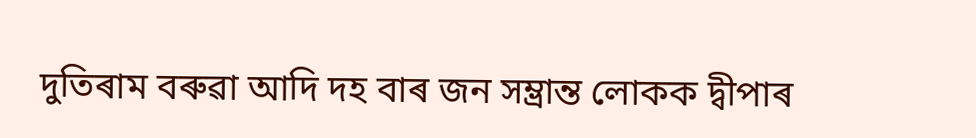দুতিৰাম বৰুৱা আদি দহ বাৰ জন সম্ভ্ৰান্ত লোকক দ্বীপাৰ